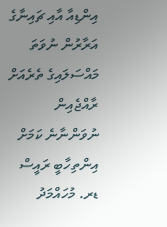އިންޑިއާ އާއި ޗައިނާގެ އަރާރުން ނުވަތަ މައްސަލައިގެ ތެރެއަށް ރާއްޖެއިން ނުވަންނާނެ ކަމަށް އިންތިހާބީ ރައީސް ޑރ. މުހައްމަދު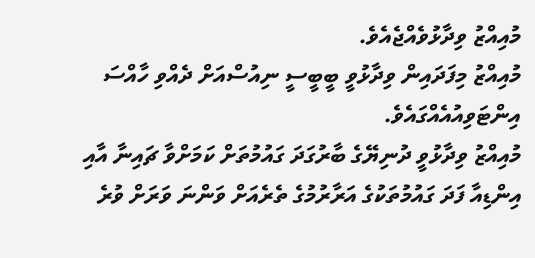މުއިއްޒު ވިދާޅުވެއްޖެއެވެ.
މުއިއްޒު މިފަދައިން ވިދާޅުވީ ބީބީސީ ނިއުސްއަށް ދެއްވި ހާއްސަ އިންޓަވިއުއެއްގައެވެ.
މުއިއްޒު ވިދާޅުވީ ދުނިޔޭގެ ބާރުގަދަ ގައުމުތަށް ކަމަށްވާ ޗައިނާ އާއި އިންޑިއާ ފަދަ ގައުމުތަކުގެ އަރާރުމުގެ ތެރެއަށް ވަންނަ ވަރަށް ވުރެ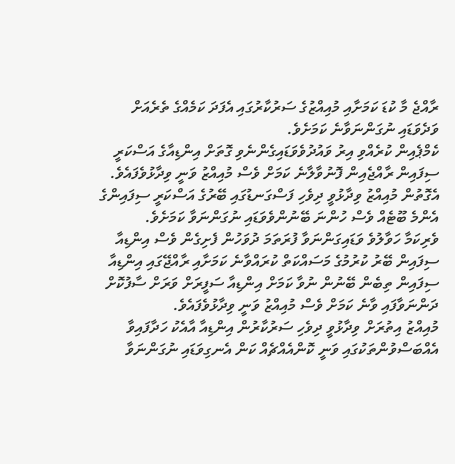ރާއްޖެ މާ ކުޑަ ކަމަށާއި މުއިއްޒުގެ ސަރުކާރުގައި އެފަދަ ކަމެއްގެ ތެރެއަށް ވަދެވަޑައި ނުގަންނަވާނެ ކަމަށެވެ.
ކެމްޕެއިން ކުރެއްވި އިރު ވައުދުވެވަޑައިގެންނެވި ގޮތަށް އިންޑިއާގެ އަސްކަރީ ސިފައިން ރާއްޖެއިން ފޮނުވާލާނެ ކަމަށް ވެސް މުއިއްޒު ވަނީ ވިދާޅުވެފައެވެ. އެގޮތުން މުއިއްޒު ވިދާޅުވީ ދިވެހި ފަސްގަނޑުގައި ބޭރުގެ އަސްކަރީ ސިފައިންގެ އެންމެ ބޫޓެއް ވެސް ހުންނަ ބޭނުންވެވަޑައި ނުގަންނަވާ ކަމަށެވެ.
ވެރިކަމާ ހަވާލުވެ ވަޑައިގަންނަވާ ފުރަތަމަ ދުވަހުން ފެށިގެން ވެސް އިންޑިއާ ސިފައިން ބޭރު ކުރުމުގެ މަސައްކަތް ކުރައްވާނެ ކަމަށާއި ރާއްޖޭގައި އިންޑިއާ ސިފައިން ތިބެން ބޭނުން ނުވާ ކަމަށް އިންޑިއާ ސަފީރަށް ވަރަށް ސާފުކޮށް ދަންނަވާފައި ވާނެ ކަމަށް ވެސް މުއިއްޒު ވަނީ ވިދާޅުވެފައެވެ.
މުއިއްޒު އިތުރަށް ވިދާޅުވީ ދިވެހި ސަރުކާރުން އިންޑިއާ އާއެކު ހަދާފައިވާ އެއްބަސްވުންތަކުގައި ވަނީ ކޮންއެއްޗެއް ކަން އެނގިވަޑައި ނުގަންނަވާ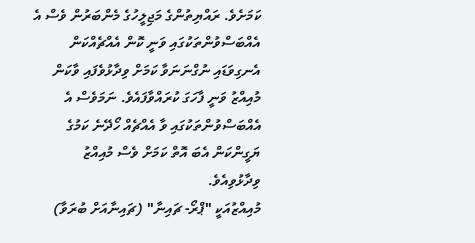ކަމަށެވެ. ރައްޔިތުންގެ މަޖިލީހުގެ މެންބަރުން ވެސް އެ އެއްބަސްވުންތަކުގައި ވަނީ ކޮން އެއްޗެއްކަން އެނގިވަޑައި ނުގްނަނަވާ ކަމަށް ވިދާޅުވެފައި ވާކަން މުއިއްޒު ވަނީ ފާހަގަ ކުރައްވާފައެވެ. ނަމަވެސް އެ އެއްބަސްވުންތަކުގައި ވާ އެއްޗެއް ހޯދޭނެ ކަމުގެ ޔަގީންކަން އެބަ އޮތް ކަމަށް ވެސް މުއިއްޒު ވިދާޅުވިއެވެ.
މުއިއްޒުއަކީ "ޕްރޯ- ޗައިނާ" (ޗައިނާއަށް ބުރަވާ)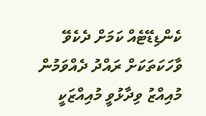ކެންޑިޑޭޓެއް ކަމަށް ދެކެވޭ ވާހަކަތަކަށް ރައްދު ދެއްވަމުން މުއިއްޒު ވިދާޅުވީ މުއިއްޒަކީ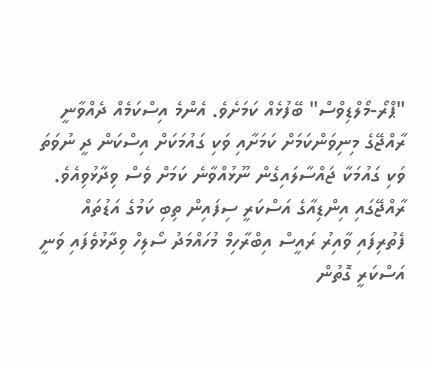"ޕްރޯ-މޯލްޑިވްސް" ބޭފުޅެއް ކަމަށެވެ. އެންމެ އިސްކަމެއް ދެއްވާނީ ރާއްޖޭގެ މިނިވަންކަމަށް ކަމަށާއި ވަކި ގައުމަކަށް އިސްކަން ދީ ނުވަތަ ވަކި ގައުމަކާ ޖައްސާލައިގެން ނޫޅުއްވާނެ ކަމަށް ވެސް ވިދާޅުވިއެވެ.
ރާއްޖޭގައި އިންޑިއާގެ އަސްކަރީ ސިފައިން ތިބި ކަމުގެ އަޑުތައް ފެތުރިފައި ވާއިރު ރައީސް އިބްރާހިމް މުހައްމަދު ސޯލިހް ވިދާޅުވެފައި ވަނީ އަސްކަރީ ގޮތުން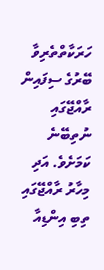ހަރަކާތްތެރިވާ ބޭރުގެ ސިފައިން ރާއްޖޭގައި ނުތިބޭނެ ކަމަށެވެ. އަދި މިހާރު ރާއްޖޭގައި ތިބި އިންޑިއާ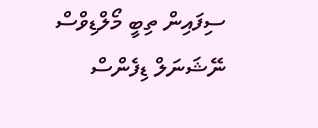ސިފައިން ތިބީ މޯލްޑިވްސް ނޭޝަނަލް ޑިފެންސް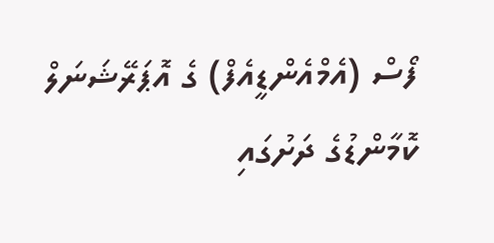ފޯސް (އެމްއެންޑީއެފް) ގެ އޮޕަރޭޝަނަލް ކޮމާންޑުގެ ދަށުގައި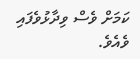ކަމަށް ވެސް ވިދާޅުވެފައި ވެއެވެ.